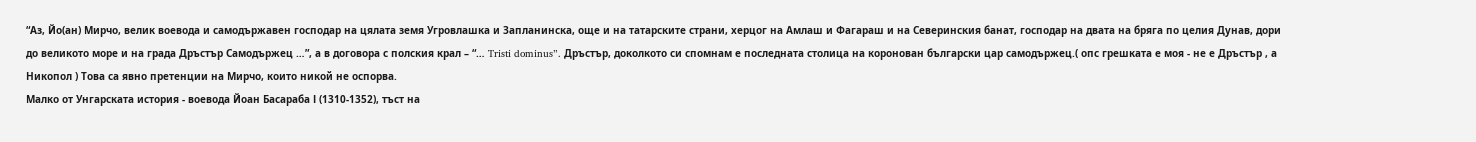“Аз, Йо(ан) Мирчо, велик воевода и самодържавен господар на цялата земя Угровлашка и Запланинска, още и на татарските страни, херцог на Амлаш и Фагараш и на Северинския банат, господар на двата на бряга по целия Дунав, дори до великото море и на града Дръстър Самодържец …”, а в договора с полския крал – “… Tristi dominus”. Дръстър, доколкото си спомнам е последната столица на коронован български цар самодържец.( опс грешката е моя - не е Дръстър , а Никопол ) Това са явно претенции на Мирчо, които никой не оспорва.
Малко от Унгарската история - воевода Йоан Басараба І (1310-1352), тъст на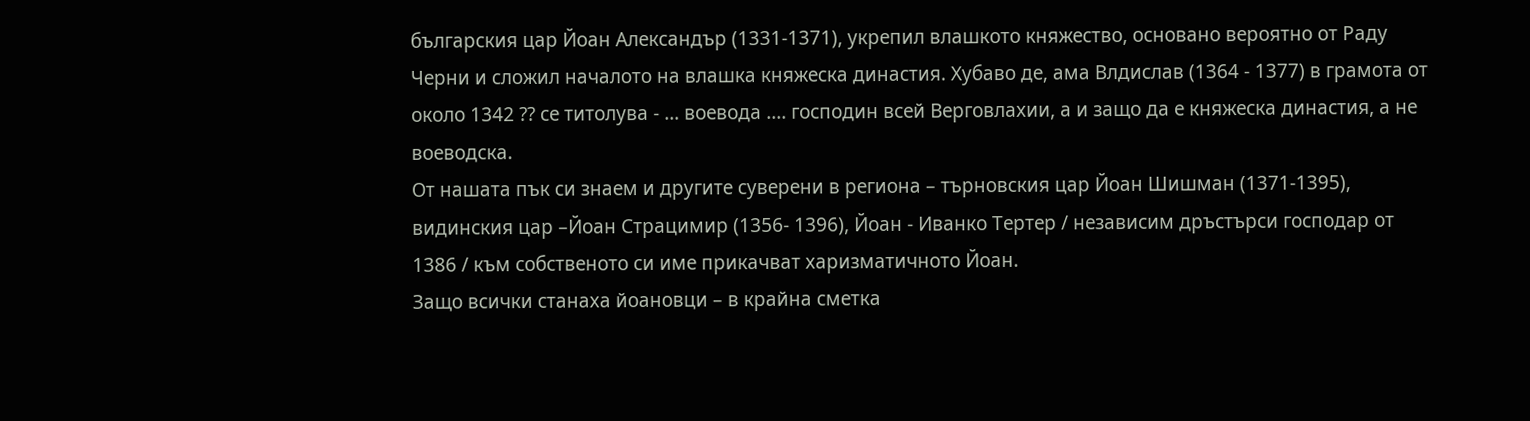българския цар Йоан Александър (1331-1371), укрепил влашкото княжество, основано вероятно от Раду Черни и сложил началото на влашка княжеска династия. Хубаво де, ама Влдислав (1364 - 1377) в грамота от около 1342 ?? се титолува - … воевода .... господин всей Верговлахии, а и защо да е княжеска династия, а не воеводска.
От нашата пък си знаем и другите суверени в региона – търновския цар Йоан Шишман (1371-1395), видинския цар –Йоан Страцимир (1356- 1396), Йоан - Иванко Тертер / независим дръстърси господар от 1386 / към собственото си име прикачват харизматичното Йоан.
Защо всички станаха йоановци – в крайна сметка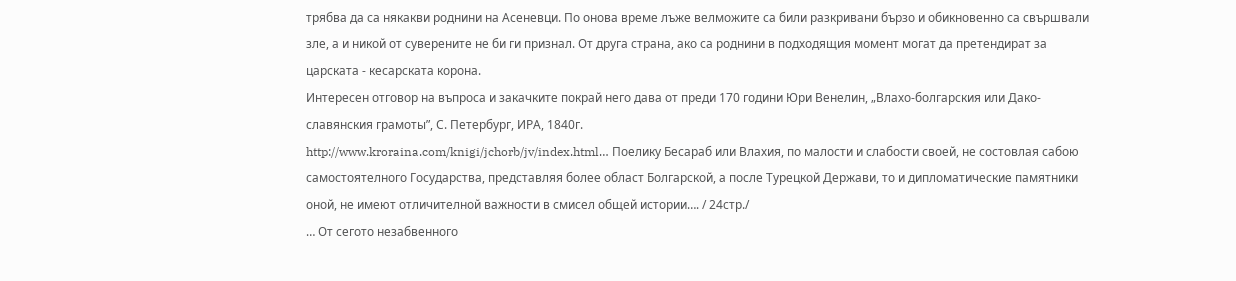трябва да са някакви роднини на Асеневци. По онова време лъже велможите са били разкривани бързо и обикновенно са свършвали зле, а и никой от суверените не би ги признал. От друга страна, ако са роднини в подходящия момент могат да претендират за царската - кесарската корона.
Интересен отговор на въпроса и закачките покрай него дава от преди 170 години Юри Венелин, „Влахо-болгарския или Дако-славянския грамоты”, С. Петербург, ИРА, 1840г.
http://www.kroraina.com/knigi/jchorb/jv/index.html… Поелику Бесараб или Влахия, по малости и слабости своей, не состовлая сабою самостоятелного Государства, представляя более област Болгарской, а после Турецкой Держави, то и дипломатические памятники оной, не имеют отличителной важности в смисел общей истории…. / 24стр./
… От сегото незабвенного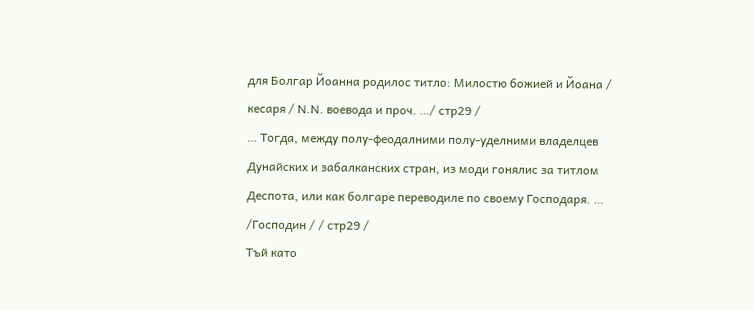для Болгар Йоанна родилос титло: Милостю божией и Йоана / кесаря / N.N. воевода и проч. …/ стр29 /
… Тогда, между полу-феодалними полу-уделними владелцев Дунайских и забалканских стран, из моди гонялис за титлом Деспота, или как болгаре переводиле по своему Господаря. … /Господин / / стр29 /
Тъй като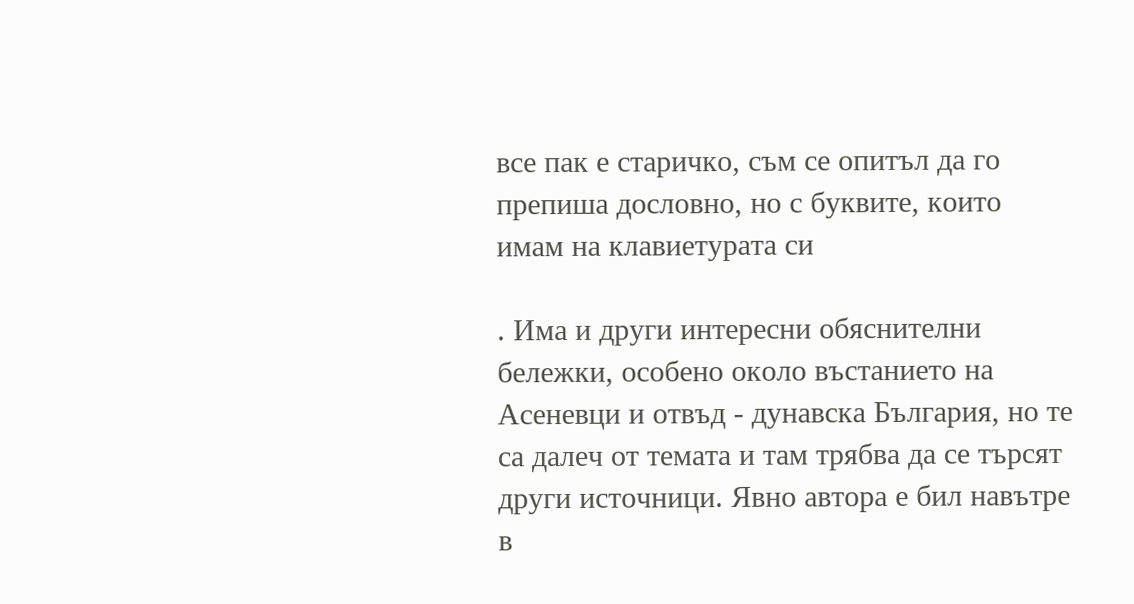все пак е старичко, съм се опитъл да го препиша дословно, но с буквите, които имам на клавиетурата си

. Има и други интересни обяснителни бележки, особено около въстанието на Асеневци и отвъд - дунавска България, но те са далеч от темата и там трябва да се търсят други источници. Явно автора е бил навътре в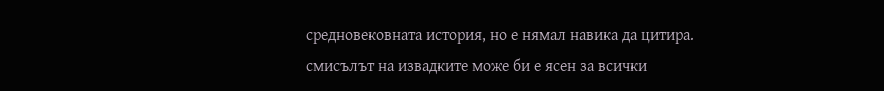средновековната история, но е нямал навика да цитира.
смисълът на извадките може би е ясен за всички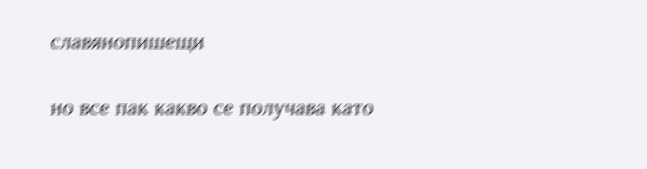славянопишещи

но все пак какво се получава като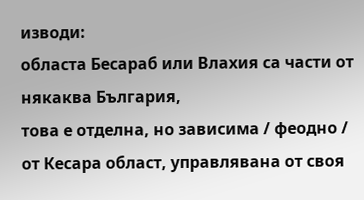изводи:
областа Бесараб или Влахия са части от някаква България,
това е отделна, но зависима / феодно / от Кесара област, управлявана от своя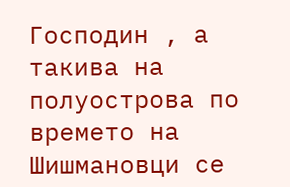Господин , а такива на полуострова по времето на Шишмановци се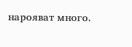нарояват много.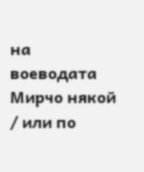на воеводата Мирчо някой / или по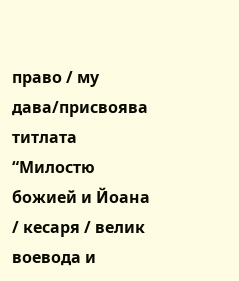право / му дава/присвоява титлата “Милостю божией и Йоана / кесаря / велик воевода и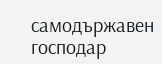самодържавен господар